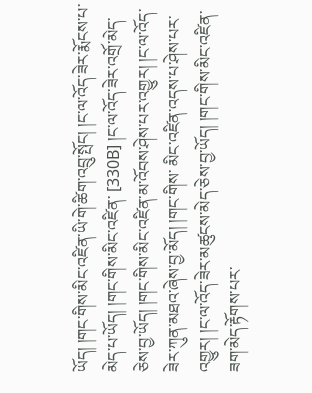ཡོད། །གང་གིས་མིང་འཛིན་ཡི་གེ་ཚིག་འབྲུ་སྤོང། །ང་ལ་འོད་ཟེར་རྨོངས་པ་མེད་པ་ཡོད། །གང་གིས་མིང་འཛིན་ [330B] །ང་ལ་འོད་ཟེར་འགྲོ་མེད་ཅེས་བྱ་ཡོད། །གང་གིས་མིང་འཛིན་མ་འོབས་ཤེས་པར་འགྱུར། །ང་ལ་འོད་ཟེར་ཀུན་མཐའ་ཞེས་བྱ་མོད། །གང་གིས་ མིང་འཛིན་འདས་པ་ཤེས་པར་འགྱུར། །ང་ལ་འོད་ཟེར་མཚུངས་མེད་ཅེས་བྱ་ཡོད། །གང་གིས་མིང་འཛིན་ཟག་མེད་རྟོགས་པར་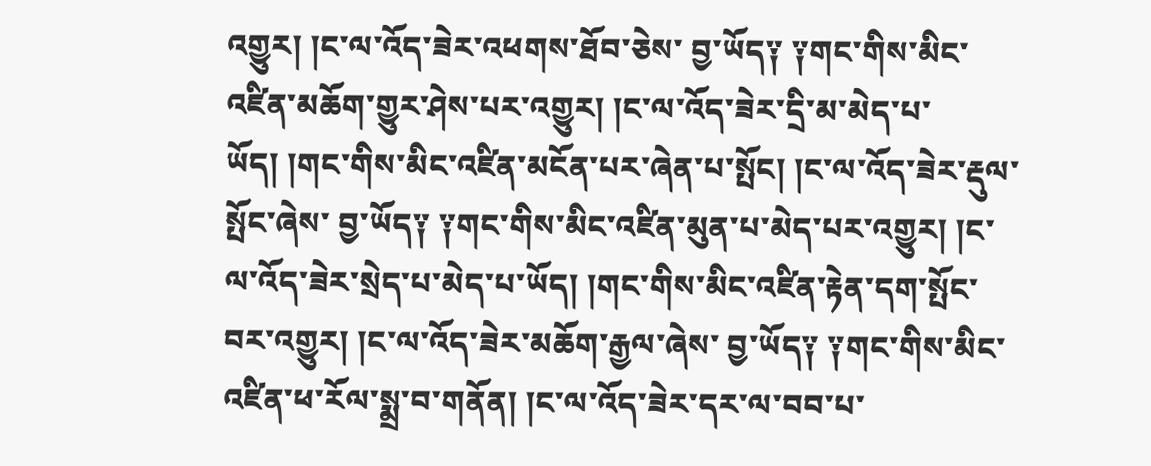འགྱུར། །ང་ལ་འོད་ཟེར་འཕགས་ཐོབ་ཅེས་ བྱ་ཡོད༑ ༑གང་གིས་མིང་འཛིན་མཆོག་གྱུར་ཤེས་པར་འགྱུར། །ང་ལ་འོད་ཟེར་དྲི་མ་མེད་པ་ཡོད། །གང་གིས་མིང་འཛིན་མངོན་པར་ཞེན་པ་སྤོང། །ང་ལ་འོད་ཟེར་རྡུལ་སྤོང་ཞེས་ བྱ་ཡོད༑ ༑གང་གིས་མིང་འཛིན་མུན་པ་མེད་པར་འགྱུར། །ང་ལ་འོད་ཟེར་སྲེད་པ་མེད་པ་ཡོད། །གང་གིས་མིང་འཛིན་རྟེན་དག་སྤོང་བར་འགྱུར། །ང་ལ་འོད་ཟེར་མཆོག་རྒྱལ་ཞེས་ བྱ་ཡོད༑ ༑གང་གིས་མིང་འཛིན་ཕ་རོལ་སྨྲ་བ་གནོན། །ང་ལ་འོད་ཟེར་དར་ལ་བབ་པ་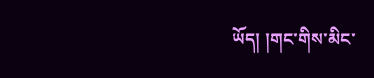ཡོད། །གང་གིས་མིང་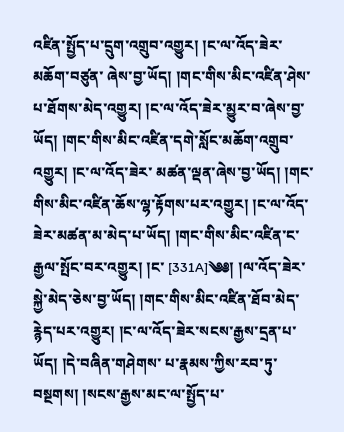འཛིན་སྤྱོད་པ་དྲུག་འགྲུབ་འགྱུར། །ང་ལ་འོད་ཟེར་མཆོག་བཙུན་ ཞེས་བྱ་ཡོད། །གང་གིས་མིང་འཛིན་ཤེས་པ་ཐོགས་མེད་འགྱུར། །ང་ལ་འོད་ཟེར་མྱུར་བ་ཞེས་བྱ་ཡོད། །གང་གིས་མིང་འཛིན་དགེ་སློང་མཆོག་འགྲུབ་འགྱུར། །ང་ལ་འོད་ཟེར་ མཚན་ལྡན་ཞེས་བྱ་ཡོད། །གང་གིས་མིང་འཛིན་ཆོས་ལྷ་རྟོགས་པར་འགྱུར། །ང་ལ་འོད་ཟེར་མཚན་མ་མེད་པ་ཡོད། །གང་གིས་མིང་འཛིན་ང་རྒྱལ་སྤོང་བར་འགྱུར། །ང་ [331A]༄༅། །ལ་འོད་ཟེར་སྐྱེ་མེད་ཅེས་བྱ་ཡོད། །གང་གིས་མིང་འཛིན་ཐོབ་མེད་རྙེད་པར་འགྱུར། །ང་ལ་འོད་ཟེར་སངས་རྒྱས་དྲན་པ་ཡོད། །དེ་བཞིན་གཤེགས་ པ་རྣམས་ཀྱིས་རབ་ཏུ་བསྔགས། །སངས་རྒྱས་མང་ལ་སྤྱོད་པ་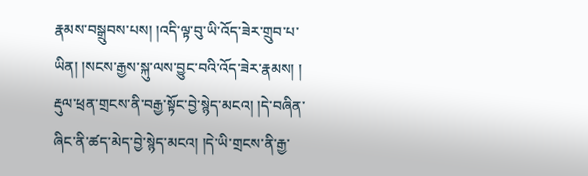རྣམས་བསྒྲུབས་པས། །འདི་ལྟ་བུ་ཡི་འོད་ཟེར་གྲུབ་པ་ཡིན། །སངས་རྒྱས་སྐུ་ལས་བྱུང་བའི་འོད་ཟེར་རྣམས། ། རྡུལ་ཕྲན་གྲངས་ནི་བརྒྱ་སྟོང་བྱེ་སྙེད་མངའ། །དེ་བཞིན་ཞིང་ནི་ཚད་མེད་བྱེ་སྙེད་མངའ། །དེ་ཡི་གྲངས་ནི་རྒྱ་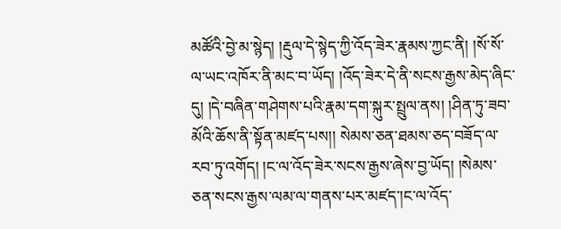མཚོའི་བྱེ་མ་སྙེད། །རྡུལ་དེ་སྙེད་ཀྱི་འོད་ཟེར་རྣམས་ཀྱང་ནི། །སོ་སོ་ ལ་ཡང་འཁོར་ནི་མང་བ་ཡོད། །འོད་ཟེར་དེ་ནི་སངས་རྒྱས་མེད་ཞིང་དུ། །དེ་བཞིན་གཤེགས་པའི་རྣམ་དག་སྐུར་སྤྲུལ་ནས། །ཤིན་ཏུ་ཟབ་མོའི་ཆོས་ནི་སྟོན་མཛད་པས།། སེམས་ཅན་ཐམས་ཅད་བཟོད་ལ་རབ་ཏུ་འགོད། །ང་ལ་འོད་ཟེར་སངས་རྒྱས་ཞེས་བྱ་ཡོད། །སེམས་ཅན་སངས་རྒྱས་ལམ་ལ་གནས་པར་མཛད་།ང་ལ་འོད་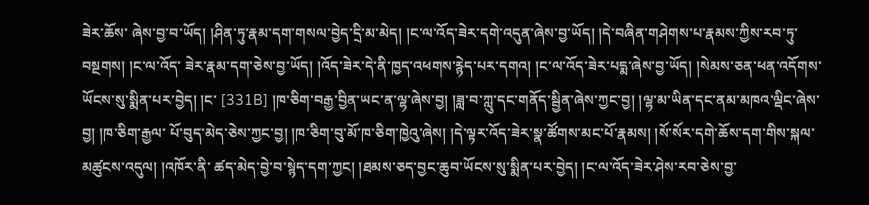ཟེར་ཆོས་ ཞེས་བྱ་བ་ཡོད། །ཤིན་ཏུ་རྣམ་དག་གསལ་བྱེད་དྲི་མ་མེད། །ང་ལ་འོད་ཟེར་དགེ་འདུན་ཞེས་བྱ་ཡོད། །དེ་བཞིན་གཤེགས་པ་རྣམས་ཀྱིས་རབ་ཏུ་བསྔགས། །ང་ལ་འོད་ ཟེར་རྣམ་དག་ཅེས་བྱ་ཡོད། །འོད་ཟེར་དེ་ནི་ཁྱད་འཕགས་རྙེད་པར་དགའ། །ང་ལ་འོད་ཟེར་པདྨ་ཞེས་བྱ་ཡོད། །སེམས་ཅན་ཕན་འདོགས་ཡོངས་སུ་སྨིན་པར་བྱེད། །ང་ [331B] །ཁ་ཅིག་བརྒྱ་བྱིན་ཡང་ན་ལྷ་ཞེས་བྱ། །ཟླ་བ་ཀླུ་དང་གནོད་སྦྱིན་ཞེས་ཀྱང་བྱ། །ལྷ་མ་ཡིན་དང་ནམ་མཁའ་ལྡིང་ཞེས་བྱ། །ཁ་ཅིག་རྒྱལ་ པོ་བུད་མེད་ཅེས་ཀྱང་བྱ། །ཁ་ཅིག་བུ་མོ་ཁ་ཅིག་ཁྱེའུ་ཞེས། །དེ་ལྟར་འོད་ཟེར་སྣ་ཚོགས་མང་པོ་རྣམས། །སོ་སོར་དགེ་ཆོས་དག་གིས་སྐལ་མཚུངས་འདུལ། །འཁོར་ནི་ ཚད་མེད་བྱེ་བ་སྙེད་དག་ཀྱང། །ཐམས་ཅད་བྱང་ཆུབ་ཡོངས་སུ་སྨིན་པར་བྱེད། །ང་ལ་འོད་ཟེར་ཤེས་རབ་ཅེས་བྱ་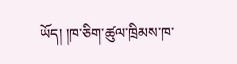ཡོད། །ཁ་ཅིག་ཚུལ་ཁྲིམས་ཁ་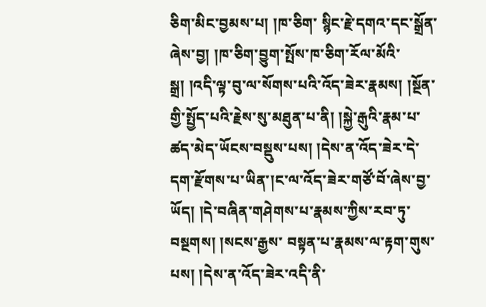ཅིག་མིང་བྱམས་པ། །ཁ་ཅིག་ སྙིང་རྗེ་དགའ་དང་སྒྲོན་ཞེས་བྱ། །ཁ་ཅིག་བྱུག་སྤོས་ཁ་ཅིག་རོལ་མོའི་སྒྲ། །འདི་ལྟ་བུ་ལ་སོགས་པའི་འོད་ཟེར་རྣམས། །སྔོན་གྱི་སྤྱོད་པའི་རྗེས་སུ་མཐུན་པ་ནི། །སྐྱེ་རྒུའི་རྣམ་པ་ ཚད་མེད་ཡོངས་བསྡུས་པས། །དེས་ན་འོད་ཟེར་དེ་དག་རྫོགས་པ་ཡིན་།ང་ལ་འོད་ཟེར་གཙོ་བོ་ཞེས་བྱ་ཡོད། །དེ་བཞིན་གཤེགས་པ་རྣམས་ཀྱིས་རབ་ཏུ་བསྔགས། །སངས་རྒྱས་ བསྟན་པ་རྣམས་ལ་རྟག་གུས་པས། །དེས་ན་འོད་ཟེར་འདི་ནི་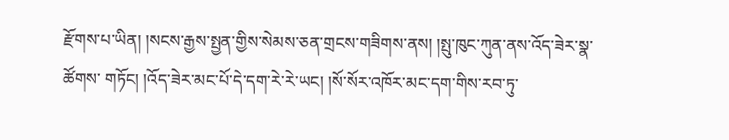རྫོགས་པ་ཡིན། །སངས་རྒྱས་སྤྱན་གྱིས་སེམས་ཅན་གྲངས་གཟིགས་ནས། །སྤུ་ཁུང་ཀུན་ནས་འོད་ཟེར་སྣ་ཚོགས་ གཏོང། །འོད་ཟེར་མང་པོ་དེ་དག་རེ་རེ་ཡང། །སོ་སོར་འཁོར་མང་དག་གིས་རབ་ཏུ་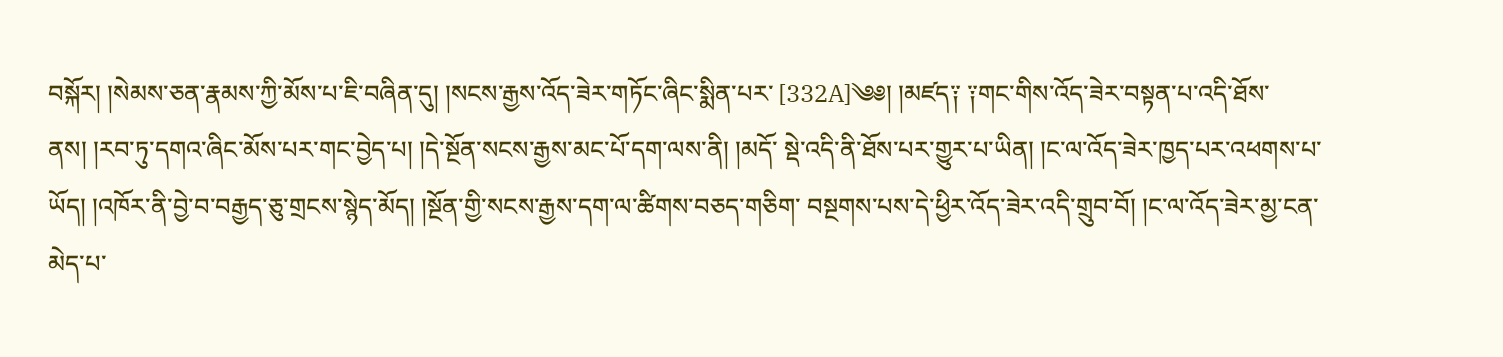བསྐོར། །སེམས་ཅན་རྣམས་ཀྱི་མོས་པ་ཇི་བཞིན་དུ། །སངས་རྒྱས་འོད་ཟེར་གཏོང་ཞིང་སྨིན་པར་ [332A]༄༅། །མཛད༑ ༑གང་གིས་འོད་ཟེར་བསྟན་པ་འདི་ཐོས་ནས། །རབ་ཏུ་དགའ་ཞིང་མོས་པར་གང་བྱེད་པ། །དེ་སྔོན་སངས་རྒྱས་མང་པོ་དག་ལས་ནི། །མདོ་ སྡེ་འདི་ནི་ཐོས་པར་གྱུར་པ་ཡིན། །ང་ལ་འོད་ཟེར་ཁྱད་པར་འཕགས་པ་ཡོད། །འཁོར་ནི་བྱེ་བ་བརྒྱད་ཅུ་གྲངས་སྙེད་མོད། །སྔོན་གྱི་སངས་རྒྱས་དག་ལ་ཚིགས་བཅད་གཅིག་ བསྔགས་པས་དེ་ཕྱིར་འོད་ཟེར་འདི་གྲུབ་བོ། །ང་ལ་འོད་ཟེར་མྱ་ངན་མེད་པ་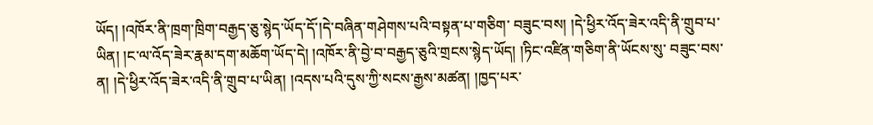ཡོད། །འཁོར་ནི་ཁྲག་ཁྲིག་བརྒྱད་ཅུ་སྙེད་ཡོད་དོ་།དེ་བཞིན་གཤེགས་པའི་བསྟན་པ་གཅིག་ བཟུང་བས། །དེ་ཕྱིར་འོད་ཟེར་འདི་ནི་གྲུབ་པ་ཡིན། །ང་ལ་འོད་ཟེར་རྣམ་དག་མཆོག་ཡོད་དེ། །འཁོར་ནི་བྱེ་བ་བརྒྱད་ཅུའི་གྲངས་སྙེད་ཡོད། །ཏིང་འཛིན་གཅིག་ནི་ཡོངས་སུ་ བཟུང་བས་ན། །དེ་ཕྱིར་འོད་ཟེར་འདི་ནི་གྲུབ་པ་ཡིན། །འདས་པའི་དུས་ཀྱི་སངས་རྒྱས་མཚན། །ཁྱད་པར་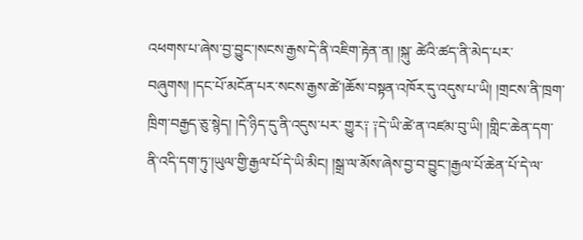འཕགས་པ་ཞེས་བྱ་བྱུང་།སངས་རྒྱས་དེ་ནི་འཇིག་རྟེན་ན། །སྐུ་ ཚེའི་ཚད་ནི་མེད་པར་བཞུགས། །དང་པོ་མངོན་པར་སངས་རྒྱས་ཚེ་།ཆོས་བསྟན་འཁོར་དུ་འདུས་པ་ཡི། །གྲངས་ནི་ཁྲག་ཁྲིག་བརྒྱད་ཅུ་སྙེད། །དེ་ཉིད་དུ་ནི་འདུས་པར་ གྱུར༑ ༑དེ་ཡི་ཚེ་ན་འཛམ་བུ་ཡི། །གླིང་ཆེན་དག་ནི་འདི་དག་ཏུ་།ཡུལ་གྱི་རྒྱལ་པོ་དེ་ཡི་མིང། །སྒྲ་ལ་མོས་ཞེས་བྱ་བ་བྱུང་།རྒྱལ་པོ་ཆེན་པོ་དེ་ལ་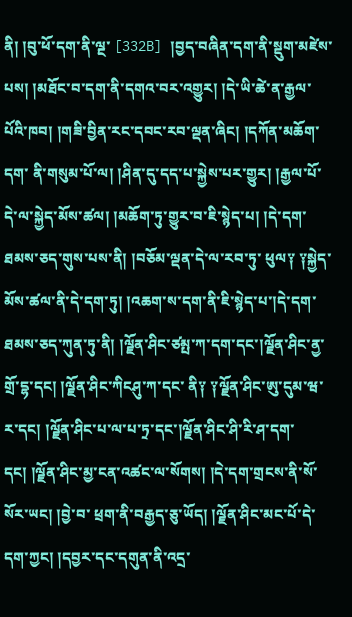ནི། །བུ་ཕོ་དག་ནི་ལྔ་ [332B] །བྱད་བཞིན་དག་ནི་སྡུག་མཛེས་པས། །མཐོང་བ་དག་ནི་དགའ་བར་འགྱུར། །དེ་ཡི་ཚེ་ན་རྒྱལ་པོའི་ཁབ། །གཟི་བྱིན་རང་དབང་རབ་ལྡན་ཞིང། །དཀོན་མཆོག་དག་ ནི་གསུམ་པོ་ལ། །ཤིན་དུ་དད་པ་སྐྱེས་པར་གྱུར། །རྒྱལ་པོ་དེ་ལ་སྐྱེད་མོས་ཚལ། །མཆོག་ཏུ་གྱུར་བ་ཇི་སྙེད་པ། །དེ་དག་ཐམས་ཅད་གུས་པས་ནི། །བཅོམ་ལྡན་དེ་ལ་རབ་ཏུ་ ཕུལ༑ ༑སྐྱེད་མོས་ཚལ་ནི་དེ་དག་ཏུ། །འཆག་ས་དག་ནི་ཇི་སྙེད་པ་།དེ་དག་ཐམས་ཅད་ཀུན་ཏུ་ནི། །ལྗོན་ཤིང་ཙམྤ་ཀ་དག་དང་།ལྗོན་ཤིང་ནྱ་གྲོ་དྷ་དང། །ལྗོན་ཤིང་ཀིངཤུ་ཀ་དང་ ནི༑ ༑ལྗོན་ཤིང་ཨུ་དུམ་ཝ་ར་དང། །ལྗོན་ཤིང་པ་ལ་པ་ཏྲ་དང་།ལྗོན་ཤིང་ཤི་རི་ཤ་དག་དང། །ལྗོན་ཤིང་མྱ་ངན་འཚང་ལ་སོགས། །དེ་དག་གྲངས་ནི་སོ་སོར་ཡང། །བྱེ་བ་ ཕྲག་ནི་བརྒྱད་ཅུ་ཡོད། །ལྗོན་ཤིང་མང་པོ་དེ་དག་ཀྱང། །དབྱར་དང་དགུན་ནི་འདྲ་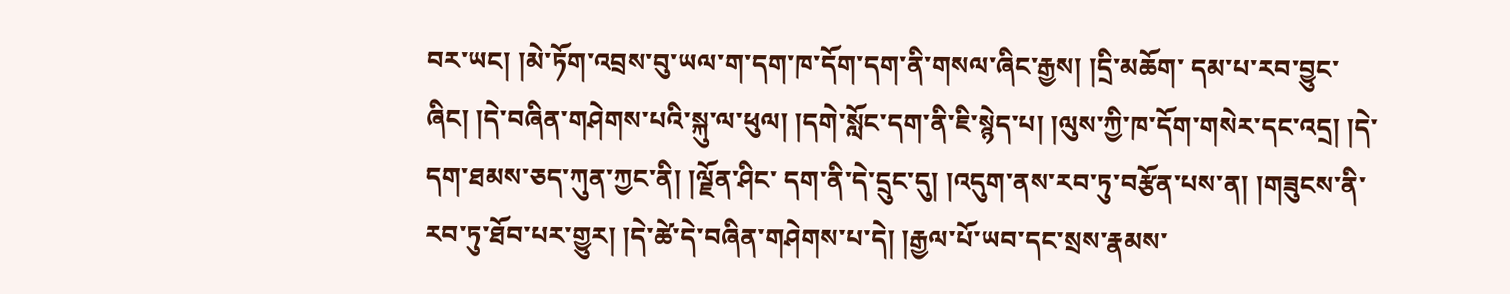བར་ཡང། །མེ་ཏོག་འབྲས་བུ་ཡལ་ག་དག་ཁ་དོག་དག་ནི་གསལ་ཞིང་རྒྱས། །དྲི་མཆོག་ དམ་པ་རབ་བྱུང་ཞིང། །དེ་བཞིན་གཤེགས་པའི་སྐུ་ལ་ཕུལ། །དགེ་སློང་དག་ནི་ཇི་སྙེད་པ། །ལུས་ཀྱི་ཁ་དོག་གསེར་དང་འདྲ། །དེ་དག་ཐམས་ཅད་ཀུན་ཀྱང་ནི། །ལྗོན་ཤིང་ དག་ནི་དེ་དྲུང་དུ། །འདུག་ནས་རབ་ཏུ་བརྩོན་པས་ན། །གཟུངས་ནི་རབ་ཏུ་ཐོབ་པར་གྱུར། །དེ་ཚེ་དེ་བཞིན་གཤེགས་པ་དེ། །རྒྱལ་པོ་ཡབ་དང་སྲས་རྣམས་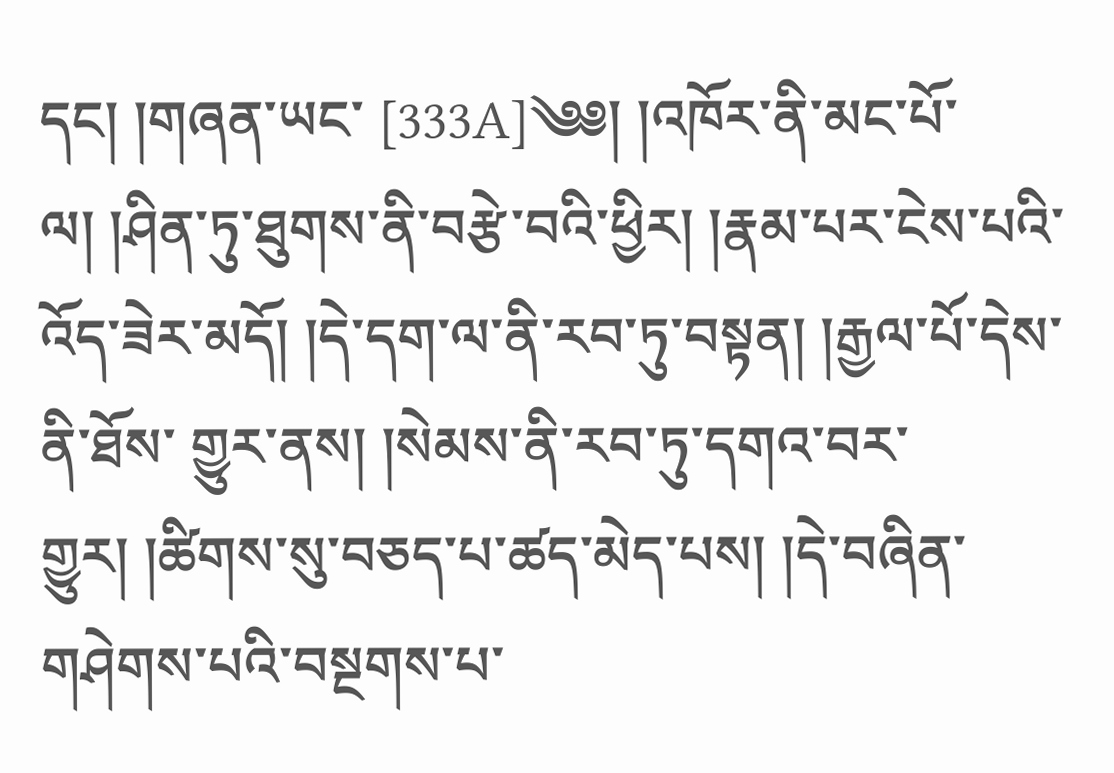དང། །གཞན་ཡང་ [333A]༄༅། །འཁོར་ནི་མང་པོ་ལ། །ཤིན་ཏུ་ཐུགས་ནི་བརྩེ་བའི་ཕྱིར། །རྣམ་པར་ངེས་པའི་འོད་ཟེར་མདོ། །དེ་དག་ལ་ནི་རབ་ཏུ་བསྟན། །རྒྱལ་པོ་དེས་ནི་ཐོས་ གྱུར་ནས། །སེམས་ནི་རབ་ཏུ་དགའ་བར་གྱུར། །ཚིགས་སུ་བཅད་པ་ཚད་མེད་པས། །དེ་བཞིན་གཤེགས་པའི་བསྔགས་པ་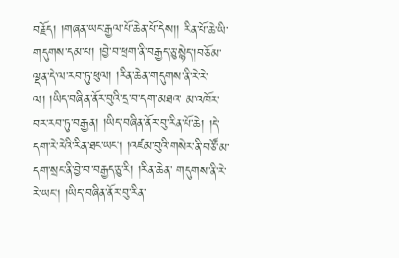བརྗོད། །གཞན་ཡང་རྒྱལ་པོ་ཆེན་པོ་དེས།། རིན་པོ་ཆེ་ཡི་གདུགས་དམ་པ། །བྱེ་བ་ཕྲག་ནི་བརྒྱད་ཅུ་སྙེད་།བཅོམ་ལྡན་དེ་ལ་རབ་ཏུ་ཕུལ། །རིན་ཆེན་གདུགས་ནི་རེ་རེ་ལ། །ཡིད་བཞིན་ནོར་བུའི་དྲ་བ་དག་མཐའ་ མ་འཁོར་བར་རབ་ཏུ་བརྒྱན། །ཡིད་བཞིན་ནོར་བུ་རིན་པོ་ཆེ། །དེ་དག་རེ་རེའི་རིན་ཐང་ཡང། །འཛམ་བུའི་གསེར་ནི་བཙོ་མ་དག་སྲང་ནི་བྱེ་བ་བརྒྱད་ཅུ་རི། །རིན་ཆེན་ གདུགས་ནི་རེ་རེ་ཡང། །ཡིད་བཞིན་ནོར་བུ་རིན་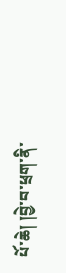པོ་ཆེ། །བྱེ་བ་ཕྲག་ནི་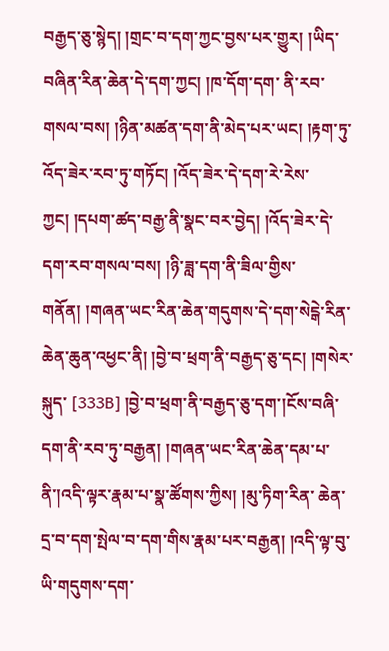བརྒྱད་ཅུ་སྙེད། །གྲང་བ་དག་ཀྱང་བྱས་པར་གྱུར། །ཡིད་བཞིན་རིན་ཆེན་དེ་དག་ཀྱང། །ཁ་དོག་དག་ ནི་རབ་གསལ་བས། །ཉིན་མཚན་དག་ནི་མེད་པར་ཡང། །རྟག་ཏུ་འོད་ཟེར་རབ་ཏུ་གཏོང། །འོད་ཟེར་དེ་དག་རེ་རེས་ཀྱང། །དཔག་ཚད་བརྒྱ་ནི་སྣང་བར་བྱེད། །འོད་ཟེར་དེ་ དག་རབ་གསལ་བས། །ཉི་ཟླ་དག་ནི་ཟིལ་གྱིས་གནོན། །གཞན་ཡང་རིན་ཆེན་གདུགས་དེ་དག་སེངྒེ་རིན་ཆེན་ཆུན་འཕྱང་ནི། །བྱེ་བ་ཕྲག་ནི་བརྒྱད་ཅུ་དང། །གསེར་སྐུད་ [333B] །བྱེ་བ་ཕྲག་ནི་བརྒྱད་ཅུ་དག་།ངོས་བཞི་དག་ནི་རབ་ཏུ་བརྒྱན། །གཞན་ཡང་རིན་ཆེན་དམ་པ་ནི་།འདི་ལྟར་རྣམ་པ་སྣ་ཚོགས་ཀྱིས། །མུ་ཏིག་རིན་ ཆེན་དྲ་བ་དག་སྤེལ་བ་དག་གིས་རྣམ་པར་བརྒྱན། །འདི་ལྟ་བུ་ཡི་གདུགས་དག་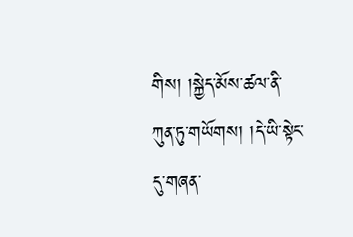གིས། །སྐྱེད་མོས་ཚལ་ནི་ཀུན་ཏུ་གཡོགས། །དེ་ཡི་སྟེང་དུ་གཞན་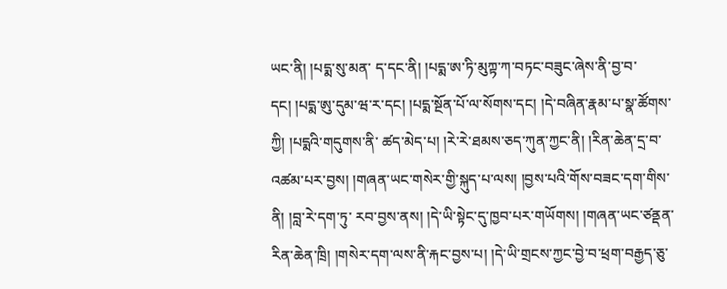ཡང་ནི། །པདྨ་སུ་མན་ ད་དང་ནི། །པདྨ་ཨ་ཏི་མུཀྟ་ཀ་བཏང་བཟུང་ཞེས་ནི་བྱ་བ་དང། །པདྨ་ཨུ་དུམ་ཝ་ར་དང། །པདྨ་སྔོན་པོ་ལ་སོགས་དང། །དེ་བཞིན་རྣམ་པ་སྣ་ཚོགས་ཀྱི། །པདྨའི་གདུགས་ནི་ ཚད་མེད་པ། །རེ་རེ་ཐམས་ཅད་ཀུན་ཀྱང་ནི། །རིན་ཆེན་དྲ་བ་འཚམ་པར་བྱས། །གཞན་ཡང་གསེར་གྱི་སྐུད་པ་ལས། །བྱས་པའི་གོས་བཟང་དག་གིས་ནི། །བླ་རེ་དག་ཏུ་ རབ་བྱས་ནས། །དེ་ཡི་སྟེང་དུ་ཁྱབ་པར་གཡོགས། །གཞན་ཡང་ཙནྡན་རིན་ཆེན་ཁྲི། །གསེར་དག་ལས་ནི་རྐང་བྱས་པ། །དེ་ཡི་གྲངས་ཀྱང་བྱེ་བ་ཕྲག་བརྒྱད་ཅུ་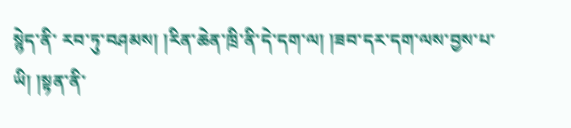སྙེད་ནི་ རབ་ཏུ་བཤམས། །རིན་ཆེན་ཁྲི་ནི་དེ་དག་ལ། །ཟབ་དར་དག་ལས་བྱས་པ་ཡི། །སྟན་ནི་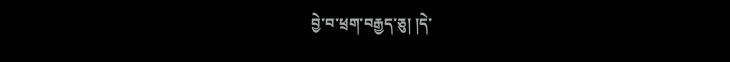བྱེ་བ་ཕྲག་བརྒྱད་ཅུ། །དེ་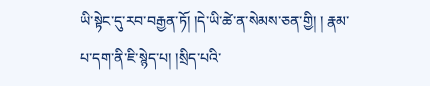ཡི་སྟེང་དུ་རབ་བརྒྱན་ཏོ། །དེ་ཡི་ཚེ་ན་སེམས་ཅན་གྱི། ། རྣམ་པ་དག་ནི་ཇི་སྙེད་པ། །སྲིད་པའི་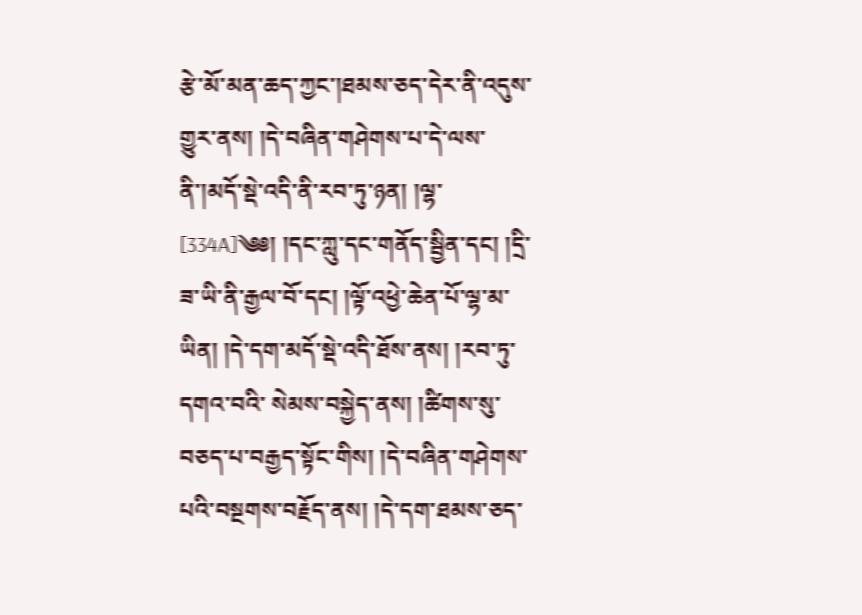རྩེ་མོ་མན་ཆད་ཀྱང་།ཐམས་ཅད་དེར་ནི་འདུས་གྱུར་ནས། །དེ་བཞིན་གཤེགས་པ་དེ་ལས་ནི་།མདོ་སྡེ་འདི་ནི་རབ་ཏུ་ཉན། །ལྷ་ [334A]༄༅། །དང་ཀླུ་དང་གནོད་སྦྱིན་དང། །དྲི་ཟ་ཡི་ནི་རྒྱལ་བོ་དང། །ལྟོ་འཕྱེ་ཆེན་པོ་ལྷ་མ་ཡིན། །དེ་དག་མདོ་སྡེ་འདི་ཐོས་ནས། །རབ་ཏུ་དགའ་བའི་ སེམས་བསྐྱེད་ནས། །ཚིགས་སུ་བཅད་པ་བརྒྱད་སྟོང་གིས། །དེ་བཞིན་གཤེགས་པའི་བསྔགས་བརྗོད་ནས། །དེ་དག་ཐམས་ཅད་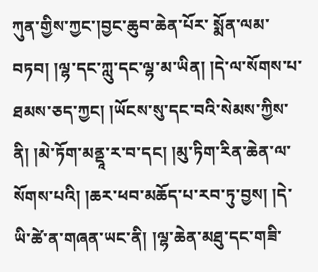ཀུན་གྱིས་ཀྱང་།བྱང་ཆུབ་ཆེན་པོར་ སྨོན་ལམ་བཏབ། །ལྷ་དང་ཀླུ་དང་ལྷ་མ་ཡིན། །དེ་ལ་སོགས་པ་ཐམས་ཅད་ཀྱང། །ཡོངས་སུ་དང་བའི་སེམས་ཀྱིས་ནི། །མེ་ཏོག་མནྡཱ་ར་བ་དང། །མུ་ཏིག་རིན་ཆེན་ལ་ སོགས་པའི། །ཆར་ཕབ་མཆོད་པ་རབ་ཏུ་བྱས། །དེ་ཡི་ཚེ་ན་གཞན་ཡང་ནི། །ལྷ་ཆེན་མཐུ་དང་གཟི་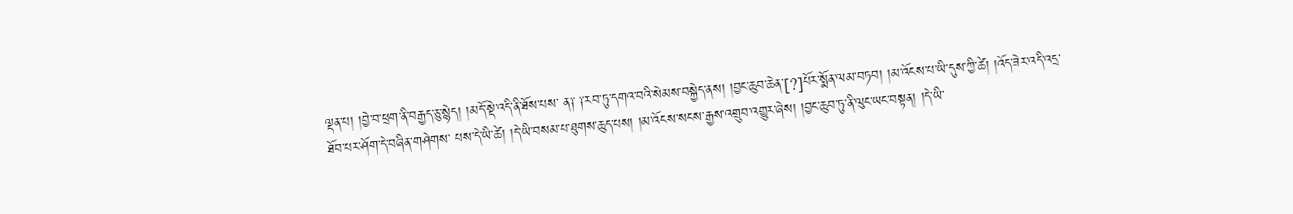ལྡན་པ། །བྱེ་བ་ཕྲག་ནི་བརྒྱད་ཅུ་སྙེད། །མདོ་སྡེ་འདི་ནི་ཐོས་པས་ ན༑ ༑རབ་ཏུ་དགའ་བའི་སེམས་བསྐྱེད་ནས། །བྱང་ཆུབ་ཆེན་[?]པོར་སྨོན་ལམ་བཏབ། །མ་འོངས་པ་ཡི་དུས་ཀྱི་ཚེ། །འོད་ཟེར་འདི་འདྲ་ཐོབ་པར་ཤོག་དེ་བཞིན་གཤེགས་ པས་དེ་ཡི་ཚེ། །དེ་ཡི་བསམ་པ་ཐུགས་ཆུད་པས། །མ་འོངས་སངས་རྒྱས་འགྲུབ་འགྱུར་ཞེས། །བྱང་ཆུབ་ཏུ་ནི་ལུང་ཡང་བསྟན། །དེ་ཡི་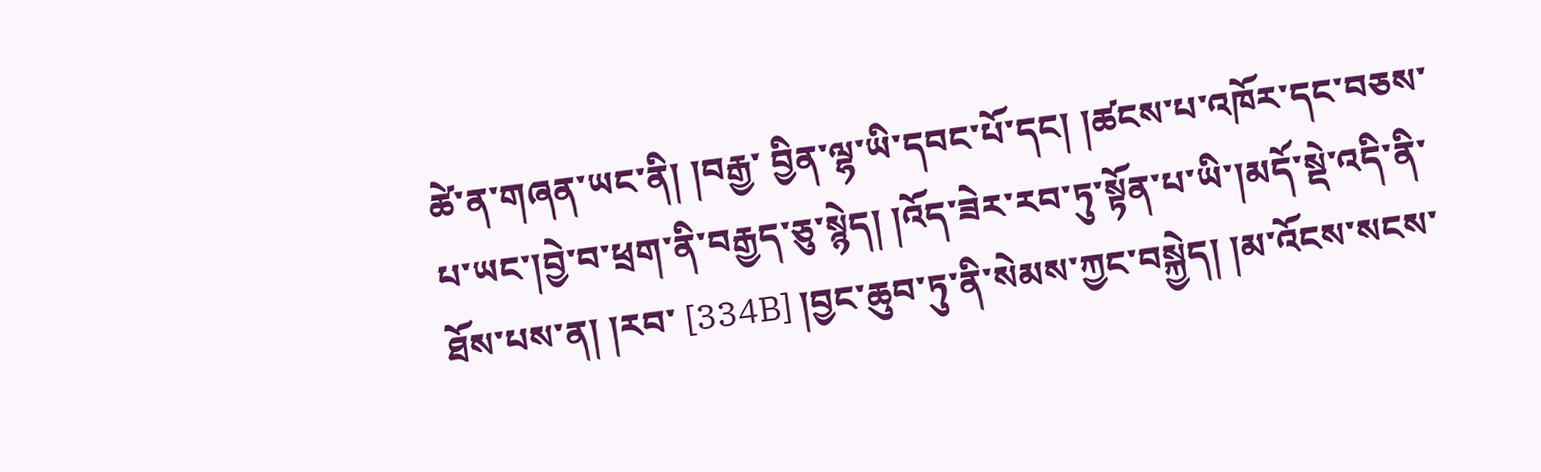ཚེ་ན་གཞན་ཡང་ནི། །བརྒྱ་ བྱིན་ལྷ་ཡི་དབང་པོ་དང། །ཚངས་པ་འཁོར་དང་བཅས་པ་ཡང་།བྱེ་བ་ཕྲག་ནི་བརྒྱད་ཅུ་སྙེད། །འོད་ཟེར་རབ་ཏུ་སྟོན་པ་ཡི་།མདོ་སྡེ་འདི་ནི་ཐོས་པས་ན། །རབ་ [334B] །བྱང་ཆུབ་ཏུ་ནི་སེམས་ཀྱང་བསྐྱེད། །མ་འོངས་སངས་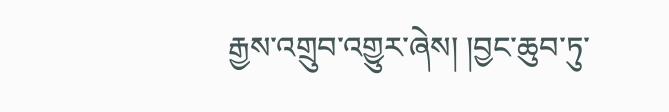རྒྱས་འགྲུབ་འགྱུར་ཞེས། །བྱང་ཆུབ་ཏུ་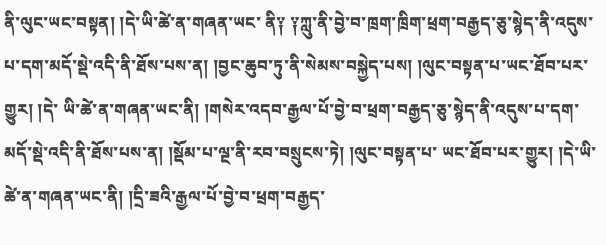ནི་ལུང་ཡང་བསྟན། །དེ་ཡི་ཚེ་ན་གཞན་ཡང་ ནི༑ ༑ཀླུ་ནི་བྱེ་བ་ཁྲག་ཁྲིག་ཕྲག་བརྒྱད་ཅུ་སྙེད་ནི་འདུས་པ་དག་མདོ་སྡེ་འདི་ནི་ཐོས་པས་ན། །བྱང་ཆུབ་ཏུ་ནི་སེམས་བསྐྱེད་པས། །ལུང་བསྟན་པ་ཡང་ཐོབ་པར་གྱུར། །དེ་ ཡི་ཚེ་ན་གཞན་ཡང་ནི། །གསེར་འདབ་རྒྱལ་པོ་བྱེ་བ་ཕྲག་བརྒྱད་ཅུ་སྙེད་ནི་འདུས་པ་དག་མདོ་སྡེ་འདི་ནི་ཐོས་པས་ན། །སྡོམ་པ་ལྔ་ནི་རབ་བསྲུངས་ཏེ། །ལུང་བསྟན་པ་ ཡང་ཐོབ་པར་གྱུར། །དེ་ཡི་ཚེ་ན་གཞན་ཡང་ནི། །དྲི་ཟའི་རྒྱལ་པོ་བྱེ་བ་ཕྲག་བརྒྱད་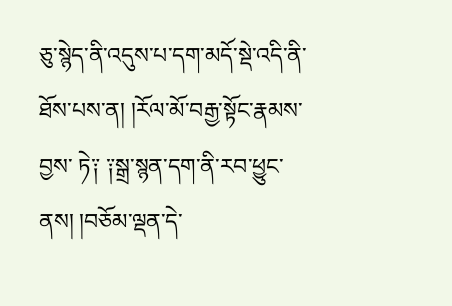ཅུ་སྙེད་ནི་འདུས་པ་དག་མདོ་སྡེ་འདི་ནི་ཐོས་པས་ན། །རོལ་མོ་བརྒྱ་སྟོང་རྣམས་བྱས་ ཏེ༑ ༑སྒྲ་སྙན་དག་ནི་རབ་ཕྱུང་ནས། །བཅོམ་ལྡན་དེ་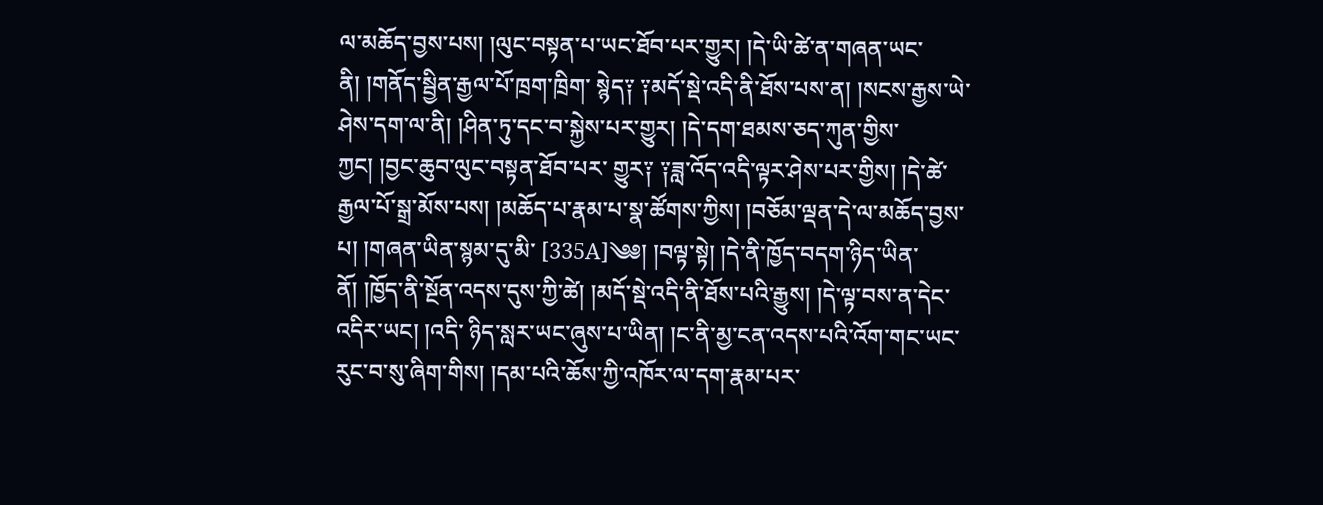ལ་མཆོད་བྱས་པས། །ལུང་བསྟན་པ་ཡང་ཐོབ་པར་གྱུར། །དེ་ཡི་ཚེ་ན་གཞན་ཡང་ནི། །གནོད་སྦྱིན་རྒྱལ་པོ་ཁྲག་ཁྲིག་ སྙེད༑ ༑མདོ་སྡེ་འདི་ནི་ཐོས་པས་ན། །སངས་རྒྱས་ཡེ་ཤེས་དག་ལ་ནི། །ཤིན་ཏུ་དང་བ་སྐྱེས་པར་གྱུར། །དེ་དག་ཐམས་ཅད་ཀུན་གྱིས་ཀྱང། །བྱང་ཆུབ་ལུང་བསྟན་ཐོབ་པར་ གྱུར༑ ༑ཟླ་འོད་འདི་ལྟར་ཤེས་པར་གྱིས། །དེ་ཚེ་རྒྱལ་པོ་སྒྲ་མོས་པས། །མཆོད་པ་རྣམ་པ་སྣ་ཚོགས་ཀྱིས། །བཅོམ་ལྡན་དེ་ལ་མཆོད་བྱས་པ། །གཞན་ཡིན་སྙམ་དུ་མི་ [335A]༄༅། །བལྟ་སྟེ། །དེ་ནི་ཁྱོད་བདག་ཉིད་ཡིན་ནོ། །ཁྱོད་ནི་སྔོན་འདས་དུས་ཀྱི་ཚེ། །མདོ་སྡེ་འདི་ནི་ཐོས་པའི་རྒྱུས། །དེ་ལྟ་བས་ན་དེང་འདིར་ཡང། །འདི་ ཉིད་སླར་ཡང་ཞུས་པ་ཡིན། །ང་ནི་མྱ་ངན་འདས་པའི་འོག་གང་ཡང་རུང་བ་སུ་ཞིག་གིས། །དམ་པའི་ཆོས་ཀྱི་འཁོར་ལ་དག་རྣམ་པར་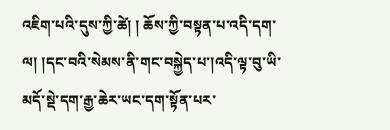འཇིག་པའི་དུས་ཀྱི་ཚེ། ། ཆོས་ཀྱི་བསྟན་པ་འདི་དག་ལ། །དང་བའི་སེམས་ནི་གང་བསྐྱེད་པ་།འདི་ལྟ་བུ་ཡི་མདོ་སྡེ་དག་རྒྱ་ཆེར་ཡང་དག་སྟོན་པར་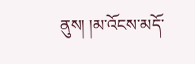ནུས། །མ་འོངས་མདོ་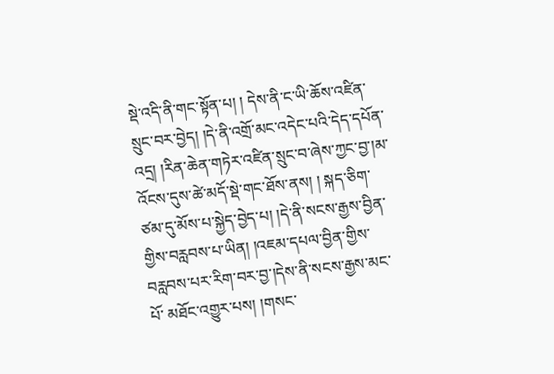སྡེ་འདི་ནི་གང་སྟོན་པ། ། དེས་ནི་ང་ཡི་ཆོས་འཛིན་སྲུང་བར་བྱེད། །དེ་ནི་འགྲོ་མང་འདེང་པའི་དེད་དཔོན་འདྲ། །རིན་ཆེན་གཏེར་འཛིན་སྲུང་བ་ཞེས་ཀྱང་བྱ་།མ་འོངས་དུས་ཚེ་མདོ་སྡེ་གང་ཐོས་ནས། ། སྐད་ཅིག་ཙམ་དུ་མོས་པ་སྐྱེད་བྱེད་པ། །དེ་ནི་སངས་རྒྱས་བྱིན་གྱིས་བརླབས་པ་ཡིན། །འཇམ་དཔལ་བྱིན་གྱིས་བརླབས་པར་རིག་བར་བྱ་།དེས་ནི་སངས་རྒྱས་མང་པོ་ མཐོང་འགྱུར་པས། །གསང་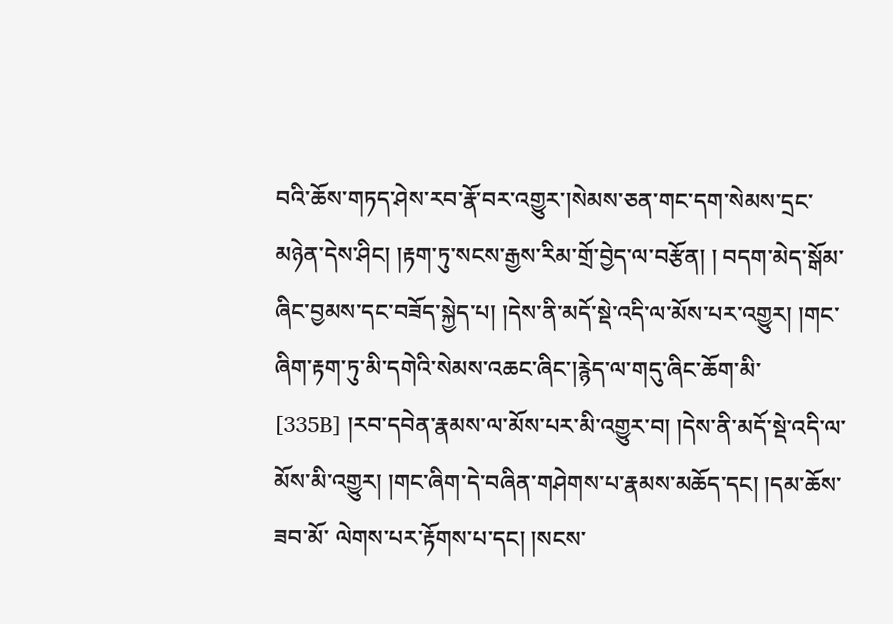བའི་ཆོས་གཏད་ཤེས་རབ་རྣོ་བར་འགྱུར་།སེམས་ཅན་གང་དག་སེམས་དྲང་མཉེན་དེས་ཤིང། །རྟག་ཏུ་སངས་རྒྱས་རིམ་གྲོ་བྱེད་ལ་བརྩོན། ། བདག་མེད་སྒོམ་ཞིང་བྱམས་དང་བཟོད་སྐྱེད་པ། །དེས་ནི་མདོ་སྡེ་འདི་ལ་མོས་པར་འགྱུར། །གང་ཞིག་རྟག་ཏུ་མི་དགེའི་སེམས་འཆང་ཞིང་།རྙེད་ལ་གདུ་ཞིང་ཆོག་མི་ [335B] །རབ་དབེན་རྣམས་ལ་མོས་པར་མི་འགྱུར་བ། །དེས་ནི་མདོ་སྡེ་འདི་ལ་མོས་མི་འགྱུར། །གང་ཞིག་དེ་བཞིན་གཤེགས་པ་རྣམས་མཆོད་དང། །དམ་ཆོས་ཟབ་མོ་ ལེགས་པར་རྟོགས་པ་དང། །སངས་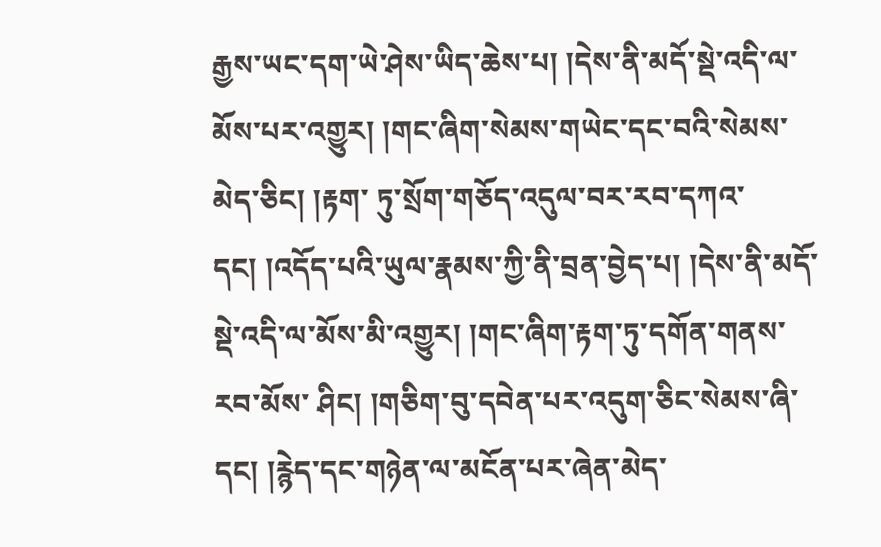རྒྱས་ཡང་དག་ཡེ་ཤེས་ཡིད་ཆེས་པ། །དེས་ནི་མདོ་སྡེ་འདི་ལ་མོས་པར་འགྱུར། །གང་ཞིག་སེམས་གཡེང་དང་བའི་སེམས་མེད་ཅིང། །རྟག་ ཏུ་སྲོག་གཅོད་འདུལ་བར་རབ་དཀའ་དང། །འདོད་པའི་ཡུལ་རྣམས་ཀྱི་ནི་བྲན་བྱེད་པ། །དེས་ནི་མདོ་སྡེ་འདི་ལ་མོས་མི་འགྱུར། །གང་ཞིག་རྟག་ཏུ་དགོན་གནས་རབ་མོས་ ཤིང། །གཅིག་བུ་དབེན་པར་འདུག་ཅིང་སེམས་ཞི་དང། །རྙེད་དང་གཉེན་ལ་མངོན་པར་ཞེན་མེད་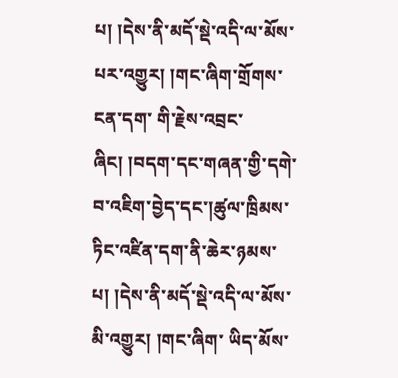པ། །དེས་ནི་མདོ་སྡེ་འདི་ལ་མོས་པར་འགྱུར། །གང་ཞིག་གྲོགས་ངན་དག་ གི་རྗེས་འབྲང་ཞིང། །བདག་དང་གཞན་གྱི་དགེ་བ་འཇིག་བྱེད་དང་།ཚུལ་ཁྲིམས་ཏིང་འཛིན་དག་ནི་ཆེར་ཉམས་པ། །དེས་ནི་མདོ་སྡེ་འདི་ལ་མོས་མི་འགྱུར། །གང་ཞིག་ ཡིད་མོས་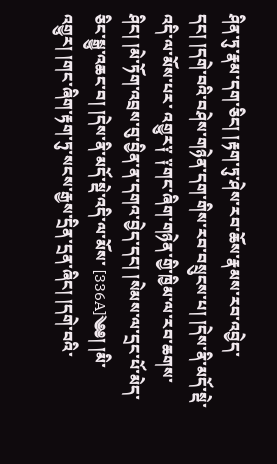ཤིན་ཏུ་རྣམ་དག་ཅིང། །རྟག་ཏུ་ཤེས་རབ་ཆོས་རྣམས་རབ་འབྱེད་དང། །དགེ་བའི་བཤེས་གཉེན་དག་གིས་རབ་བསྲུངས་པ། །དེས་ནི་མདོ་སྡེ་འདི་ལ་མོས་པར་ འགྱུར༑ ༑གང་ཞིག་གཉེན་གྱི་ཁྱིམ་ལ་རབ་ཆགས་ཤིང། །མེ་ཏོག་འབྲས་བུ་བྱིན་ན་དགའ་བྱེད་དང། །སེམས་ལ་དྲང་པོ་མེད་ཅིང་སྒྱུ་འཆང་བ། །དེས་ནི་མདོ་སྡེ་འདི་ལ་མོས་ [336A]༄༅། །མི་འགྱུར། །གང་ཞིག་རྟག་ཏུ་སངས་རྒྱས་དྲིན་དྲན་ཞིང། །དགེ་བའི་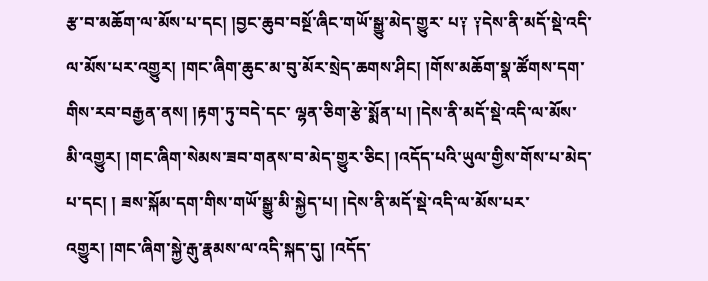རྩ་བ་མཆོག་ལ་མོས་པ་དང། །བྱང་ཆུབ་བསྔོ་ཞིང་གཡོ་སྒྱུ་མེད་གྱུར་ པ༑ ༑དེས་ནི་མདོ་སྡེ་འདི་ལ་མོས་པར་འགྱུར། །གང་ཞིག་ཆུང་མ་བུ་མོར་སྲེད་ཆགས་ཤིང། །གོས་མཆོག་སྣ་ཚོགས་དག་གིས་རབ་བརྒྱན་ནས། །རྟག་ཏུ་བདེ་དང་ ལྷན་ཅིག་རྩེ་སྨོན་པ། །དེས་ནི་མདོ་སྡེ་འདི་ལ་མོས་མི་འགྱུར། །གང་ཞིག་སེམས་ཟབ་གནས་བ་མེད་གྱུར་ཅིང། །འདོད་པའི་ཡུལ་གྱིས་གོས་པ་མེད་པ་དང། ། ཟས་སྐོམ་དག་གིས་གཡོ་སྒྱུ་མི་སྐྱེད་པ། །དེས་ནི་མདོ་སྡེ་འདི་ལ་མོས་པར་འགྱུར། །གང་ཞིག་སྐྱེ་རྒུ་རྣམས་ལ་འདི་སྐད་དུ། །འདོད་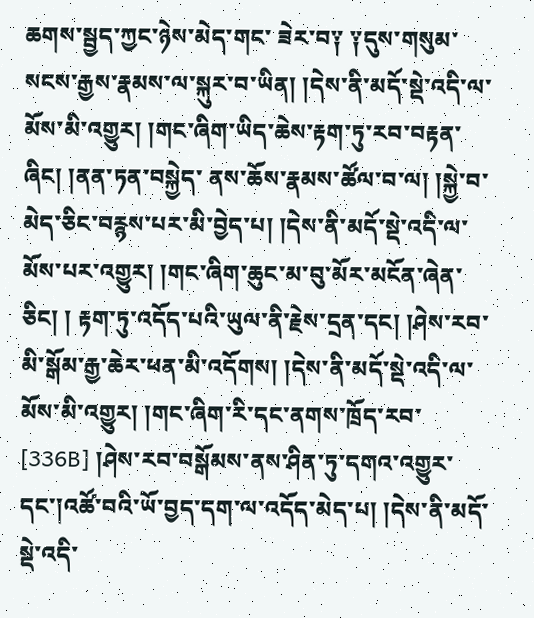ཆགས་སྦྱད་ཀྱང་ཉེས་མེད་གང་ ཟེར་བ༑ ༑དུས་གསུམ་སངས་རྒྱས་རྣམས་ལ་སྐུར་བ་ཡིན། །དེས་ནི་མདོ་སྡེ་འདི་ལ་མོས་མི་འགྱུར། །གང་ཞིག་ཡིད་ཆེས་རྟག་ཏུ་རབ་བརྟན་ཞིང། །ནན་ཏན་བསྐྱེད་ ནས་ཆོས་རྣམས་ཚོལ་བ་ལ། །སྐྱེ་བ་མེད་ཅིང་བརྙས་པར་མི་བྱེད་པ། །དེས་ནི་མདོ་སྡེ་འདི་ལ་མོས་པར་འགྱུར། །གང་ཞིག་ཆུང་མ་བུ་མོར་མངོན་ཞེན་ཅིང། ། རྟག་ཏུ་འདོད་པའི་ཡུལ་ནི་རྗེས་དྲན་དང། །ཤེས་རབ་མི་སྒོམ་རྒྱ་ཆེར་ཕན་མི་འདོགས། །དེས་ནི་མདོ་སྡེ་འདི་ལ་མོས་མི་འགྱུར། །གང་ཞིག་རི་དང་ནགས་ཁྲོད་རབ་ [336B] །ཤེས་རབ་བསྒོམས་ནས་ཤིན་ཏུ་དགའ་འགྱུར་དང་།འཚོ་བའི་ཡོ་བྱད་དག་ལ་འདོད་མེད་པ། །དེས་ནི་མདོ་སྡེ་འདི་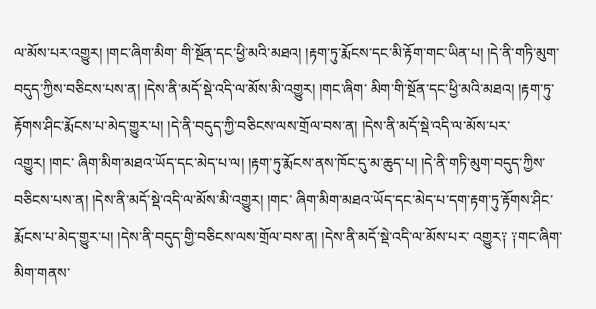ལ་མོས་པར་འགྱུར། །གང་ཞིག་མིག་ གི་སྔོན་དང་ཕྱི་མའི་མཐའ། །རྟག་ཏུ་རྨོངས་དང་མི་རྟོག་གང་ཡིན་པ། །དེ་ནི་གཏི་མུག་བདུད་ཀྱིས་བཅིངས་པས་ན། །དེས་ནི་མདོ་སྡེ་འདི་ལ་མོས་མི་འགྱུར། །གང་ཞིག་ མིག་གི་སྔོན་དང་ཕྱི་མའི་མཐའ། །རྟག་ཏུ་རྟོགས་ཤིང་རྨོངས་པ་མེད་གྱུར་པ། །དེ་ནི་བདུད་ཀྱི་བཅིངས་ལས་གྲོལ་བས་ན། །དེས་ནི་མདོ་སྡེ་འདི་ལ་མོས་པར་འགྱུར། །གང་ ཞིག་མིག་མཐའ་ཡོད་དང་མེད་པ་ལ། །རྟག་ཏུ་རྨོངས་ནས་ཁོང་དུ་མ་ཆུད་པ། །དེ་ནི་གཏི་མུག་བདུད་ཀྱིས་བཅིངས་པས་ན། །དེས་ནི་མདོ་སྡེ་འདི་ལ་མོས་མི་འགྱུར། །གང་ ཞིག་མིག་མཐའ་ཡོད་དང་མེད་པ་དག་རྟག་ཏུ་རྟོགས་ཤིང་རྨོངས་པ་མེད་གྱུར་པ། །དེས་ནི་བདུད་གྱི་བཅིངས་ལས་གྲོལ་བས་ན། །དེས་ནི་མདོ་སྡེ་འདི་ལ་མོས་པར་ འགྱུར༑ ༑གང་ཞིག་མིག་གནས་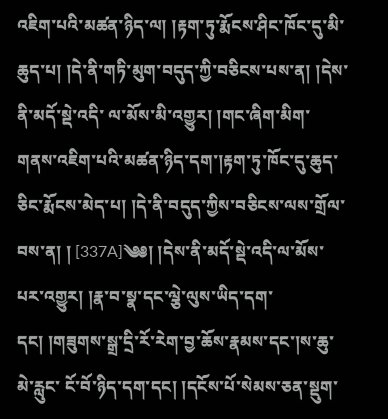འཇིག་པའི་མཚན་ཉིད་ལ། །རྟག་ཏུ་རྨོངས་ཤིང་ཁོང་དུ་མི་ཆུད་པ། །དེ་ནི་གཏི་མུག་བདུད་ཀྱི་བཅིངས་པས་ན། །དེས་ནི་མདོ་སྡེ་འདི་ ལ་མོས་མི་འགྱུར། །གང་ཞིག་མིག་གནས་འཇིག་པའི་མཚན་ཉིད་དག་།རྟག་ཏུ་ཁོང་དུ་ཆུད་ཅིང་རྨོངས་མེད་པ། །དེ་ནི་བདུད་ཀྱིས་བཅིངས་ལས་གྲོལ་བས་ན། ། [337A]༄༅། །དེས་ནི་མདོ་སྡེ་འདི་ལ་མོས་པར་འགྱུར། །རྣ་བ་སྣ་དང་ལྕེ་ལུས་ཡིད་དག་དང། །གཟུགས་སྒྲ་དྲི་རོ་རེག་བྱ་ཆོས་རྣམས་དང་།ས་ཆུ་མེ་རླུང་ ངོ་བོ་ཉིད་དག་དང། །དངོས་པོ་སེམས་ཅན་སྡུག་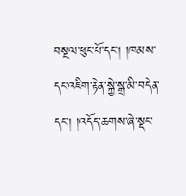བསྔལ་ཕུང་པོ་དང། །ཁམས་དང་འཇིག་རྟེན་སྐྱེ་སྒྲ་མི་བདེན་དང། །འདོད་ཆགས་ཞེ་སྡང་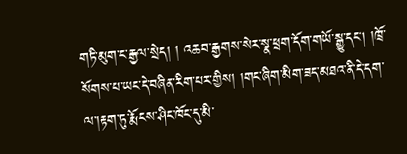གཏི་མུག་ང་རྒྱལ་སྲེད། ། འཆབ་རྒྱགས་སེར་སྣ་ཕྲག་དོག་གཡོ་སྒྱུ་དང། །ཁྲོ་སོགས་པ་ཡང་དེ་བཞིན་རིག་པར་གྱིས། །གང་ཞིག་མིག་ཟད་མཐའ་ནི་དེ་དག་ལ་།རྟག་ཏུ་རྨོངས་ཤིང་ཁོང་དུ་མི་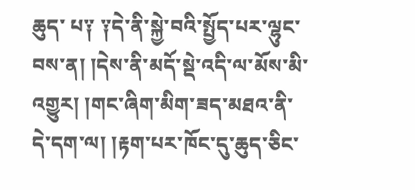ཆུད་ པ༑ ༑དེ་ནི་སྐྱེ་བའི་སྤྱོད་པར་ལྷུང་བས་ན། །དེས་ནི་མདོ་སྡེ་འདི་ལ་མོས་མི་འགྱུར། །གང་ཞིག་མིག་ཟད་མཐའ་ནི་དེ་དག་ལ། །རྟག་པར་ཁོང་དུ་ཆུད་ཅིང་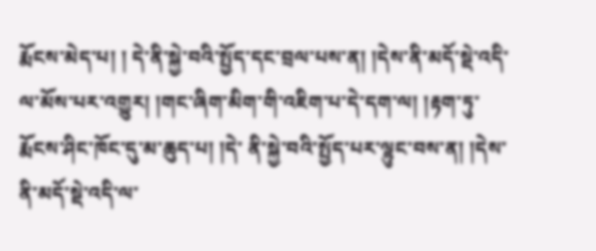རྨོངས་མེད་པ། ། དེ་ནི་སྐྱེ་བའི་སྤྱོད་དང་བྲལ་པས་ན། །དེས་ནི་མདོ་སྡེ་འདི་ལ་མོས་པར་འགྱུར། །གང་ཞིག་མིག་གི་འཇིག་པ་དེ་དག་ལ། །རྟག་ཏུ་རྨོངས་ཤིང་ཁོང་དུ་མ་ཆུད་པ། །དེ་ ནི་སྐྱེ་བའི་སྤྱོད་པར་ལྷུང་བས་ན། །དེས་ནི་མདོ་སྡེ་འདི་ལ་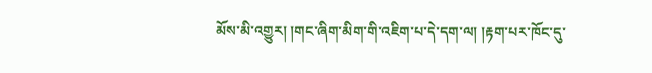མོས་མི་འགྱུར། །གང་ཞིག་མིག་གི་འཇིག་པ་དེ་དག་ལ། །རྟག་པར་ཁོང་དུ་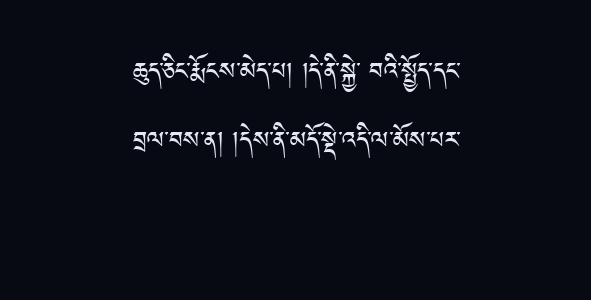ཆུད་ཅིང་རྨོངས་མེད་པ། །དེ་ནི་སྐྱེ་ བའི་སྤྱོད་དང་བྲལ་བས་ན། །དེས་ནི་མདོ་སྡེ་འདི་ལ་མོས་པར་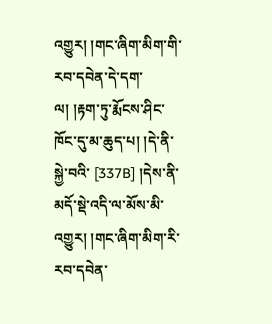འགྱུར། །གང་ཞིག་མིག་གི་རབ་དབེན་དེ་དག་ལ། །རྟག་ཏུ་རྨོངས་ཤིང་ཁོང་དུ་མ་ཆུད་པ། །དེ་ནི་སྐྱེ་བའི་ [337B] །དེས་ནི་མདོ་སྡེ་འདི་ལ་མོས་མི་འགྱུར། །གང་ཞིག་མིག་རི་རབ་དབེན་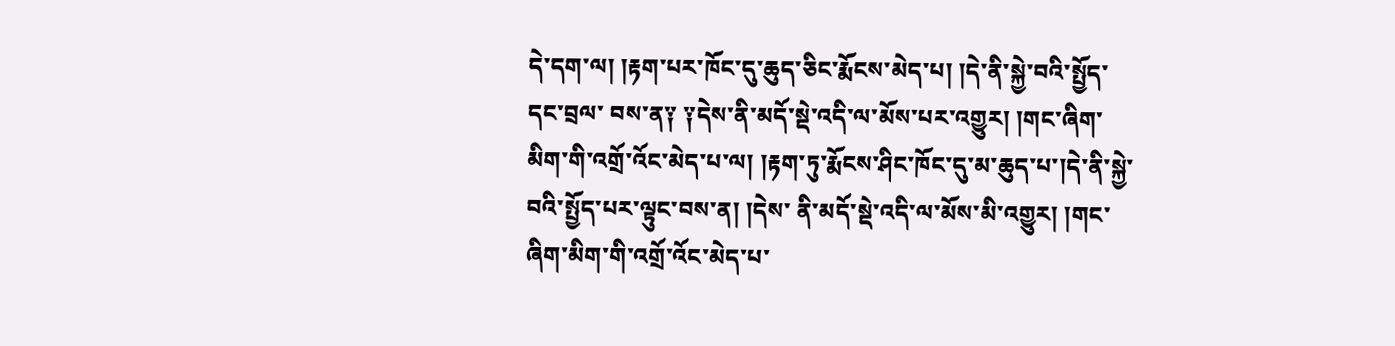དེ་དག་ལ། །རྟག་པར་ཁོང་དུ་ཆུད་ཅིང་རྨོངས་མེད་པ། །དེ་ནི་སྐྱེ་བའི་སྤྱོད་དང་བྲལ་ བས་ན༑ ༑དེས་ནི་མདོ་སྡེ་འདི་ལ་མོས་པར་འགྱུར། །གང་ཞིག་མིག་གི་འགྲོ་འོང་མེད་པ་ལ། །རྟག་ཏུ་རྨོངས་ཤིང་ཁོང་དུ་མ་ཆུད་པ་།དེ་ནི་སྐྱེ་བའི་སྤྱོད་པར་ལྟུང་བས་ན། །དེས་ ནི་མདོ་སྡེ་འདི་ལ་མོས་མི་འགྱུར། །གང་ཞིག་མིག་གི་འགྲོ་འོང་མེད་པ་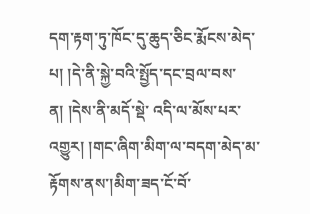དག་རྟག་ཏུ་ཁོང་དུ་ཆུད་ཅིང་རྨོངས་མེད་པ། །དེ་ནི་སྐྱེ་བའི་སྤྱོད་དང་བྲལ་བས་ན། །དེས་ནི་མདོ་སྡེ་ འདི་ལ་མོས་པར་འགྱུར། །གང་ཞིག་མིག་ལ་བདག་མེད་མ་རྟོགས་ནས་།མིག་ཟད་ངོ་བོ་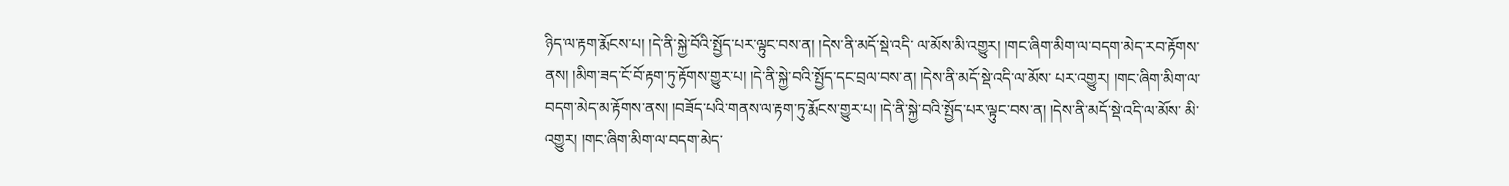ཉིད་ལ་རྟག་རྨོངས་པ། །དེ་ནི་སྐྱེ་བོའི་སྤྱོད་པར་ལྟུང་བས་ན། །དེས་ནི་མདོ་སྡེ་འདི་ ལ་མོས་མི་འགྱུར། །གང་ཞིག་མིག་ལ་བདག་མེད་རབ་རྟོགས་ནས། །མིག་ཟད་ངོ་བོ་རྟག་ཏུ་རྟོགས་གྱུར་པ། །དེ་ནི་སྐྱེ་བའི་སྤྱོད་དང་བྲལ་བས་ན། །དེས་ནི་མདོ་སྡེ་འདི་ལ་མོས་ པར་འགྱུར། །གང་ཞིག་མིག་ལ་བདག་མེད་མ་རྟོགས་ནས། །བཟོད་པའི་གནས་ལ་རྟག་ཏུ་རྨོངས་གྱུར་པ། །དེ་ནི་སྐྱེ་བའི་སྤྱོད་པར་ལྟུང་བས་ན། །དེས་ནི་མདོ་སྡེ་འདི་ལ་མོས་ མི་འགྱུར། །གང་ཞིག་མིག་ལ་བདག་མེད་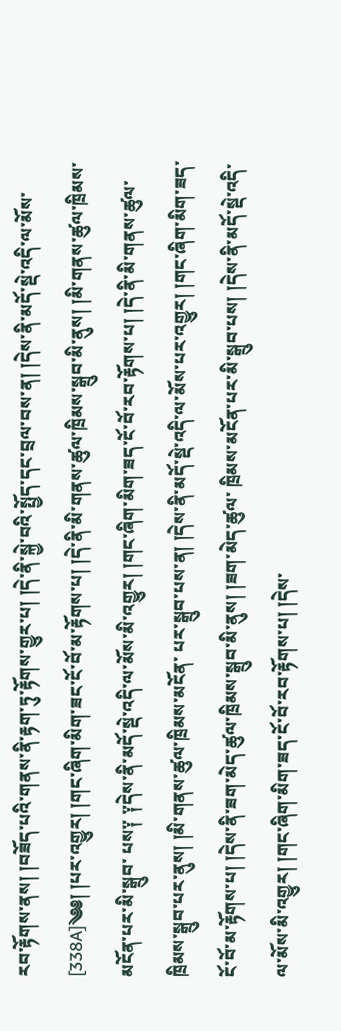རབ་རྟོགས་ནས། །བཟོད་པའི་གནས་ནི་རྟག་ཏུ་རྟོགས་གྱུར་པ། །དེ་ནི་སྐྱེ་བའི་སྤྱོད་དང་བྲལ་བས་ན། །དེས་ནི་མདོ་སྡེ་འདི་ལ་མོས་ [338A]༄༅། །པར་འགྱུར། །གང་ཞིག་མིག་ཟང་ངོ་བོ་མ་རྟོགས་པ། །དེ་ནི་མི་གནས་ཚུལ་ཁྲིམས་སྒྲུབ་མི་ནུས། །མི་གནས་ཚུལ་ཁྲིམས་མངོན་པར་མི་སྒྲུབ་ པས༑ ༑དེས་ནི་མདོ་སྡེ་འདི་ལ་མོས་མི་འགྱུར། །གང་ཞིག་མིག་ཟད་ངོ་བོ་རབ་རྟོགས་པ། །དེ་ནི་མི་གནས་ཚུལ་ཁྲིམས་སྒྲུབ་པར་ནུས། །མི་གནས་ཚུལ་ཁྲིམས་མངོན་ པར་སྒྲུབ་པས་ན། །དེས་ནི་མདོ་སྡེ་འདི་ལ་མོས་པར་འགྱུར། །གང་ཞིག་མིག་ཟད་ངོ་བོ་མ་རྟོགས་པ། །དེས་ནི་ཟག་མེད་ཚུལ་ཁྲིམས་སྒྲུབ་མི་ནུས། །ཟག་མེད་ཚུལ་ ཁྲིམས་མངོན་པར་མི་སྒྲུབ་པས། །དེས་ནི་མདོ་སྡེ་འདི་ལ་མོས་མི་འགྱུར། །གང་ཞིག་མིག་ཟད་ངོ་བོ་རབ་རྟོགས་པ། །དེས་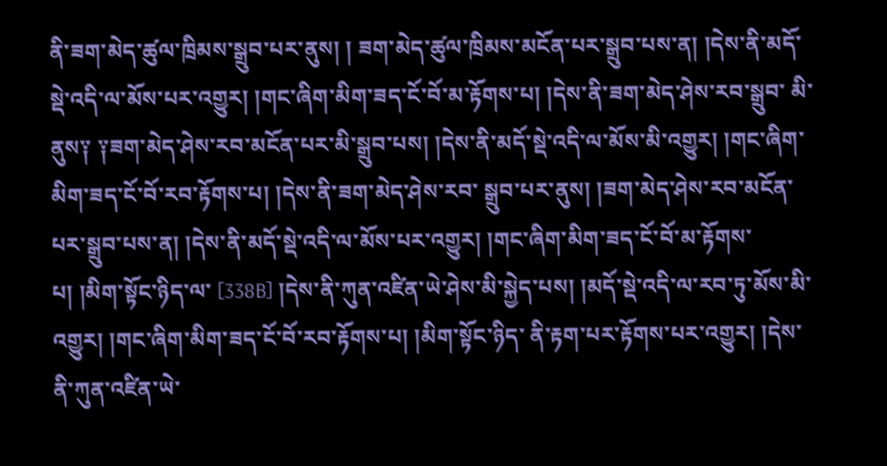ནི་ཟག་མེད་ཚུལ་ཁྲིམས་སྒྲུབ་པར་ནུས། ། ཟག་མེད་ཚུལ་ཁྲིམས་མངོན་པར་སྒྲུབ་པས་ན། །དེས་ནི་མདོ་སྡེ་འདི་ལ་མོས་པར་འགྱུར། །གང་ཞིག་མིག་ཟད་ངོ་བོ་མ་རྟོགས་པ། །དེས་ནི་ཟག་མེད་ཤེས་རབ་སྒྲུབ་ མི་ནུས༑ ༑ཟག་མེད་ཤེས་རབ་མངོན་པར་མི་སྒྲུབ་པས། །དེས་ནི་མདོ་སྡེ་འདི་ལ་མོས་མི་འགྱུར། །གང་ཞིག་མིག་ཟད་ངོ་བོ་རབ་རྟོགས་པ། །དེས་ནི་ཟག་མེད་ཤེས་རབ་ སྒྲུབ་པར་ནུས། །ཟག་མེད་ཤེས་རབ་མངོན་པར་སྒྲུབ་པས་ན། །དེས་ནི་མདོ་སྡེ་འདི་ལ་མོས་པར་འགྱུར། །གང་ཞིག་མིག་ཟད་ངོ་བོ་མ་རྟོགས་པ། །མིག་སྟོང་ཉིད་ལ་ [338B] །དེས་ནི་ཀུན་འཛིན་ཡེ་ཤེས་མི་སྐྱེད་པས། །མདོ་སྡེ་འདི་ལ་རབ་ཏུ་མོས་མི་འགྱུར། །གང་ཞིག་མིག་ཟད་ངོ་བོ་རབ་རྟོགས་པ། །མིག་སྟོང་ཉིད་ ནི་རྟག་པར་རྟོགས་པར་འགྱུར། །དེས་ནི་ཀུན་འཛིན་ཡེ་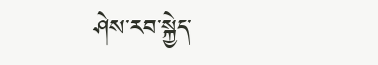ཤེས་རབ་སྐྱེད་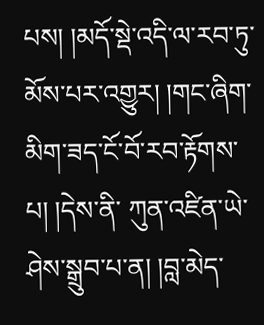པས། །མདོ་སྡེ་འདི་ལ་རབ་ཏུ་མོས་པར་འགྱུར། །གང་ཞིག་མིག་ཟད་ངོ་བོ་རབ་རྟོགས་པ། །དེས་ནི་ ཀུན་འཛིན་ཡེ་ཤེས་སྒྲུབ་པ་ན། །བླ་མེད་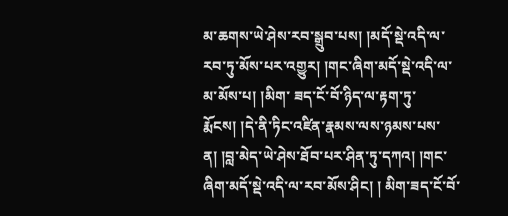མ་ཆགས་ཡེ་ཤེས་རབ་སྒྲུབ་པས། །མདོ་སྡེ་འདི་ལ་རབ་ཏུ་མོས་པར་འགྱུར། །གང་ཞིག་མདོ་སྡེ་འདི་ལ་མ་མོས་པ། །མིག་ ཟད་ངོ་བོ་ཉིད་ལ་རྟག་ཏུ་རྨོངས། །དེ་ནི་ཏིང་འཛིན་རྣམས་ལས་ཉམས་པས་ན། །བླ་མེད་ཡེ་ཤེས་ཐོབ་པར་ཤིན་ཏུ་དཀའ། །གང་ཞིག་མདོ་སྡེ་འདི་ལ་རབ་མོས་ཤིང། ། མིག་ཟད་ངོ་བོ་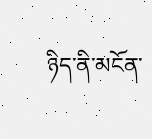ཉིད་ནི་མངོན་